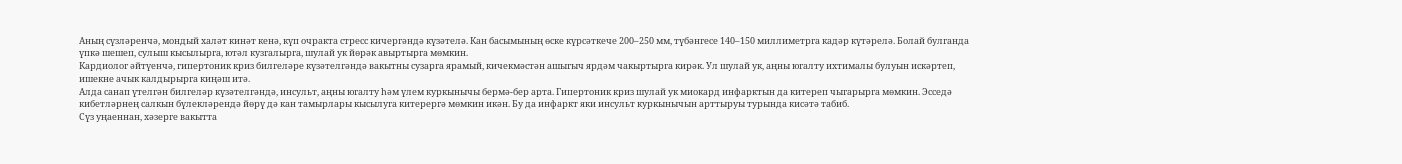Аның сүзләренчә, мондый халәт кинәт кенә, күп очракта стресс кичергәндә күзәтелә. Кан басымының өске күрсәткече 200–250 мм, түбәнгесе 140–150 миллиметрга кадәр күтәрелә. Болай булганда үпкә шешеп, сулыш кысылырга, ютәл кузгалырга, шулай ук йөрәк авыртырга мөмкин.
Кардиолог әйтүенчә, гипертоник криз билгеләре күзәтелгәндә вакытны сузарга ярамый, кичекмәстән ашыгыч ярдәм чакыртырга кирәк. Ул шулай ук, аңны югалту ихтималы булуын искәртеп, ишекне ачык калдырырга киңәш итә.
Алда санап үтелгән билгеләр күзәтелгәндә, инсульт, аңны югалту һәм үлем куркынычы бермә-бер арта. Гипертоник криз шулай ук миокард инфарктын да китереп чыгарырга мөмкин. Эсседә кибетләрнең салкын бүлекләрендә йөрү дә кан тамырлары кысылуга китерергә мөмкин икән. Бу да инфаркт яки инсульт куркынычын арттыруы турында кисәтә табиб.
Сүз уңаеннан, хәзерге вакытта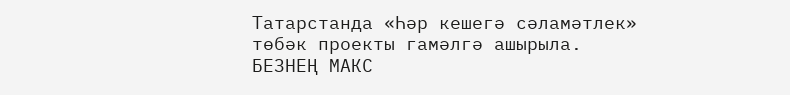Татарстанда «Һәр кешегә сәламәтлек» төбәк проекты гамәлгә ашырыла.
БЕЗНЕҢ МАКС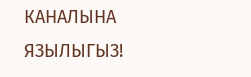КАНАЛЫНА ЯЗЫЛЫГЫЗ!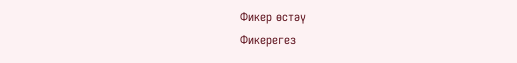Фикер өстәү
Фикерегез